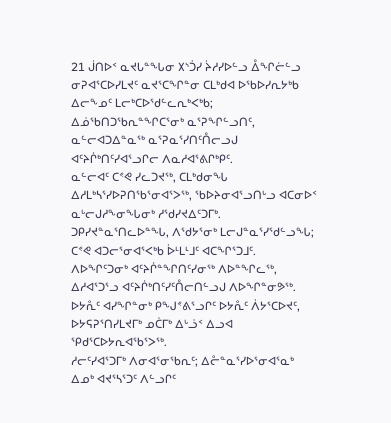21 ᒎᑎᐅᑉ ᓇᔪᒐᓐᖓᓂ ᙭ᔅᑑᓯ ᔩᓱᓯᐅᓪᓗ ᐂᖏᓖᓪᓗ ᓂᕈᐊᕐᑕᐅᓯᒪᔪᑦ ᓇᔪᕐᑕᖏᓐᓂ ᑕᒪᒃᑯᐊ ᐅᖃᐅᓯᕆᔭᒃᑲ ᐃᓕᖕᓄᑦ ᒪᓕᒃᑕᐅᖁᓪᓚᕆᒃᐸᒃᑲ; ᐃᓅᖃᑎᑐᖃᕆᓐᖏᑕᕐᓂᒃ ᓇᕐᕈᖏᓪᓗᑎᑦ, ᓇᓪᓕᐊᑐᐃᓐᓇᖅ ᓇᕐᕈᓇᕐᓯᑎᑦᑍᓕᓗᒍ ᐊᑦᔨᒌᒃᑎᑦᓯᐊᕐᓗᒋᓕ ᐱᓇᓱᐊᕐᕕᒋᒃᑭᑦ.
ᓇᓪᓕᐊᑦ ᑕᕝᕙ ᓯᓚᑐᔪᖅ, ᑕᒪᒃᑯᓂᖓ ᐃᓱᒪᒃᓴᕐᓯᐅᕈᑎᖃᕐᓂᐊᕐᐳᖅ, ᖃᐅᔨᓂᐊᕐᓗᑎᒡᓗ ᐊᑕᓂᐅᑉ ᓇᒡᓕᒍᓱᖕᓂᖓᓂᒃ ᓱᖁᓯᔪᐃᑦᑐᒥᒃ.
ᑐᑭᓯᔪᓐᓇᕐᑎᓚᐅᓐᖓ, ᐱᖁᔭᕐᓂᒃ ᒪᓕᒍᓐᓇᕐᓯᖁᓪᓗᖓ; ᑕᕝᕙ ᐊᑐᓕᕐᓂᐊᕐᐸᒃᑲ ᐆᒻᒪᒻᒧᑦ ᐊᑕᖏᕐᑐᒧᑦ.
ᐱᐅᖏᑦᑐᓂᒃ ᐊᑦᔨᒌᓐᖏᑎᑦᓯᓂᖅ ᐱᐅᓐᖏᓚᖅ, ᐃᓱᐊᕐᑐᕐᓗ ᐊᑦᔨᒌᒃᑎᑦᓯᑦᑍᓕᑎᓪᓗᒍ ᐱᐅᖏᓐᓂᕗᖅ.
ᐅᔭᕅᑦ ᐊᓯᖏᓐᓂᒃ ᑭᖑᕝᕕᕐᓗᒋᑦ ᐅᔭᕅᑦ ᐲᔭᕐᑕᐅᔪᑦ, ᐅᔭᕋᕈᕐᑎᓯᒪᔪᒥᒃ ᓄᑖᒥᒃ ᐃᒡᓘᑉ ᐃᓗᐊ ᕿᑯᕐᑕᐅᔭᕆᐊᖃᕐᐳᖅ.
ᓱᓕᑦᓯᐊᕐᑐᒥᒃ ᐱᓂᐊᕐᓂᖃᕆᑦ; ᐃᓔᓐᓇᕐᓯᐅᕐᓂᐊᕐᓇᒃ ᐃᓄᒃ ᐊᔪᕐᓴᕐᑐᑦ ᐱᓪᓗᒋᑦ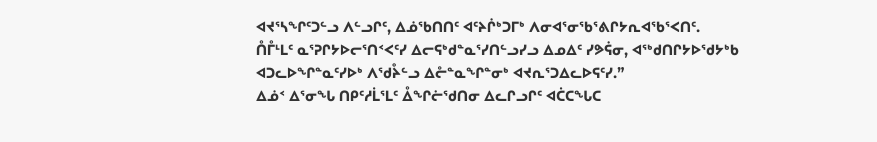ᐊᔪᕐᓴᖏᑦᑐᓪᓗ ᐱᓪᓗᒋᑦ, ᐃᓅᖃᑎᑎᑦ ᐊᑦᔨᒌᒃᑐᒥᒃ ᐱᓂᐊᕐᓂᖃᕐᕕᒋᔭᕆᐊᖃᕐᐸᑎᑦ.
ᑍᒤᒻᒪᑦ ᓇᕐᕈᒋᔭᐅᓕᕐᑎᑉᐸᑦᓯ ᐃᓕᕋᒃᑯᓐᓇᕐᓯᑎᓪᓗᓯᓗ ᐃᓄᐃᑦ ᓯᕗᕌᓂ, ᐊᖅᑯᑎᒋᔭᐅᖁᔭᒃᑲ ᐊᑐᓚᐅᖏᓐᓇᑦᓯᐅᒃ ᐱᖁᔧᓪᓗ ᐃᓔᓐᓇᖏᓐᓂᒃ ᐊᔪᕆᕐᑐᐃᓚᐅᕋᑦᓯ.”
ᐃᓅᑉ ᐃᕐᓂᖓ ᑎᑭᑦᓱᒫᕐᒪᑦ ᐂᖏᓖᖁᑎᓂ ᐃᓚᒋᓗᒋᑦ ᐊᑖᑕᖓᑕ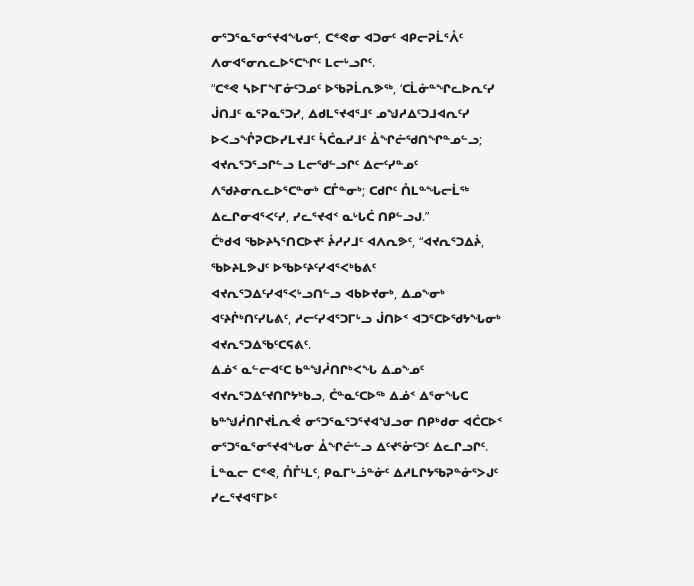ᓂᕐᑐᕐᓇᕐᓂᕐᔪᐊᖓᓂᑦ, ᑕᕝᕙᓂ ᐊᑐᓂᑦ ᐊᑭᓕᕈᒫᕐᐰᑦ ᐱᓂᐊᕐᓂᕆᓚᐅᕐᑕᖏᑦ ᒪᓕᒡᓗᒋᑦ.
“ᑕᕝᕙ ᓴᐅᒥᖕᒥᓃᑦᑐᓄᑦ ᐅᖃᕈᒫᕆᕗᖅ, ‘ᑕᒫᓃᓐᖏᓚᐅᕆᑦᓯ ᒎᑎᒧᑦ ᓇᕐᕈᓇᕐᑐᓯ, ᐃᑯᒪᕐᔪᐊᕐᒧᑦ ᓄᖑᓱᐃᑦᑐᒧᐊᕆᑦᓯ ᐅᐸᓗᖕᒊᕈᑕᐅᓯᒪᔪᒧᑦ ᓵᑖᓇᓯᒧᑦ ᐂᖏᓖᖁᑎᖏᓐᓄᓪᓗ;
ᐊᔪᕆᕐᑐᕐᓗᒋᓪᓗ ᒪᓕᖁᓪᓗᒋᑦ ᐃᓕᑦᓯᓐᓄᑦ ᐱᖁᔨᓂᕆᓚᐅᕐᑕᓐᓂᒃ ᑕᒤᓐᓂᒃ; ᑕᑯᒋᑦ ᑍᒪᓐᖓᓕᒫᖅ ᐃᓚᒋᓂᐊᕐᐸᑦᓯ, ᓯᓚᕐᔪᐊᑉ ᓇᒡᒐᑖ ᑎᑭᓪᓗᒍ.”
ᑖᒃᑯᐊ ᖃᐅᔨᓴᕐᑎᑕᐅᔪᑦ ᔩᓱᓯᒧᑦ ᐊᐱᕆᕗᑦ, “ᐊᔪᕆᕐᑐᐃᔩ, ᖃᐅᔨᒪᕗᒍᑦ ᐅᖃᐅᑦᔨᑦᓯᐊᕐᐸᒃᑲᕕᑦ ᐊᔪᕆᕐᑐᐃᑦᓯᐊᕐᐸᒡᓗᑎᓪᓗ ᐊᑲᐅᔪᓂᒃ, ᐃᓄᖕᓂᒃ ᐊᑦᔨᒌᒃᑎᑦᓯᒐᕕᑦ, ᓱᓕᑦᓯᐊᕐᑐᒥᒡᓗ ᒎᑎᐅᑉ ᐊᑐᕐᑕᐅᖁᔭᖓᓂᒃ ᐊᔪᕆᕐᑐᐃᖃᑦᑕᕋᕕᑦ.
ᐃᓅᑉ ᓇᓪᓕᐊᑦᑕ ᑲᓐᖑᓲᑎᒋᒃᐸᖓ ᐃᓄᖕᓄᑦ ᐊᔪᕆᕐᑐᐃᑦᔪᑎᒋᔭᒃᑲᓗ, ᑖᓐᓇᑦᑕᐅᖅ ᐃᓅᑉ ᐃᕐᓂᖓᑕ ᑲᓐᖑᓲᑎᒋᔪᒫᕆᕚ ᓂᕐᑐᕐᓇᕐᑐᕐᔪᐊᖑᓗᓂ ᑎᑭᒃᑯᓂ ᐊᑖᑕᐅᑉ ᓂᕐᑐᕐᓇᕐᓂᕐᔪᐊᖓᓂ ᐂᖏᓖᓪᓗ ᐃᑦᔪᕐᓁᑦᑐᑦ ᐃᓚᒋᓗᒋᑦ.
ᒫᓐᓇᓕ ᑕᕝᕙ, ᑍᒤᒻᒪᑦ, ᑭᓇᒥᒡᓘᓐᓃᑦ ᐃᓱᒪᒋᔭᖃᕈᓐᓃᕐᐳᒍᑦ ᓯᓚᕐᔪᐊᕐᒥᐅᑦ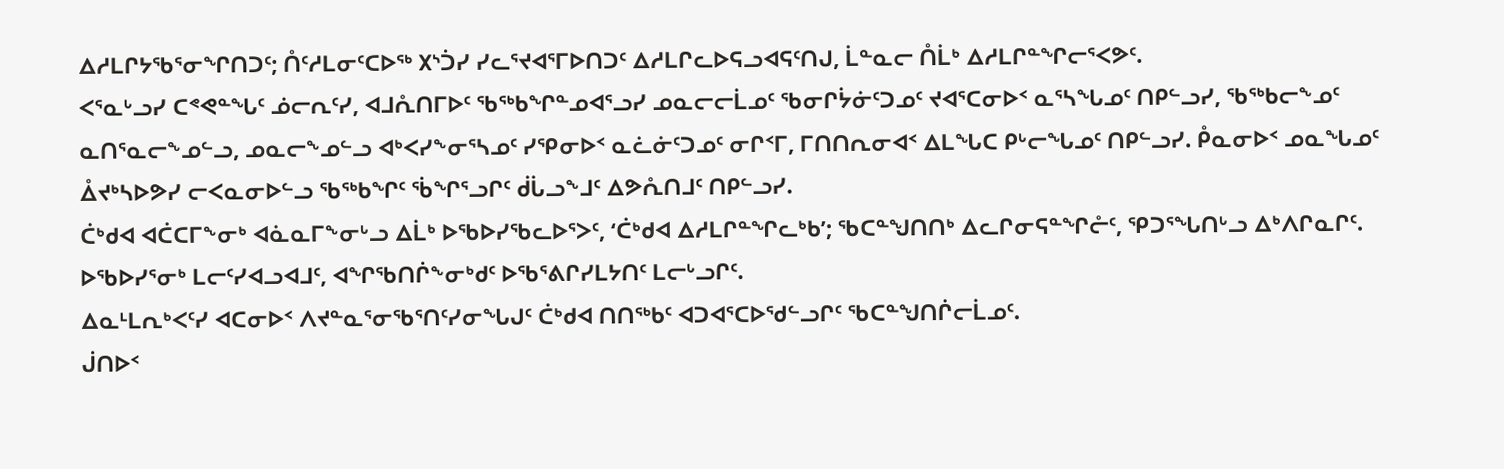ᐃᓱᒪᒋᔭᖃᕐᓂᖏᑎᑐᑦ; ᑍᑦᓱᒪᓂᑦᑕᐅᖅ ᙭ᔅᑑᓯ ᓯᓚᕐᔪᐊᕐᒥᐅᑎᑐᑦ ᐃᓱᒪᒋᓚᐅᕋᓗᐊᕋᑦᑎᒍ, ᒫᓐᓇᓕ ᑍᒫᒃ ᐃᓱᒪᒋᓐᖏᓕᕐᐸᕗᑦ.
ᐸᕐᓇᒡᓗᓯ ᑕᕝᕙᓐᖓᑦ ᓅᓕᕆᑦᓯ, ᐊᒧᕅᑎᒥᐅᑦ ᖃᖅᑲᖏᓐᓄᐊᕐᓗᓯ ᓄᓇᓕᓕᒫᓄᑦ ᖃᓂᒋᔮᓃᑦᑐᓄᑦ ᔪᐊᕐᑕᓂᐅᑉ ᓇᕐᓴᖓᓄᑦ ᑎᑭᓪᓗᓯ, ᖃᖅᑲᓕᖕᓄᑦ ᓇᑎᕐᓇᓕᖕᓄᓪᓗ, ᓄᓇᓕᖕᓄᓪᓗ ᐊᒃᐸᓯᖕᓂᕐᓴᓄᑦ ᓯᕿᓂᐅᑉ ᓇᓛᓃᑦᑐᓄᑦ ᓂᒋᑉᒥ, ᒥᑎᑎᕆᓂᐊᑉ ᐃᒪᖓᑕ ᑭᒡᓕᖓᓄᑦ ᑎᑭᓪᓗᓯ. ᑬᓇᓂᐅᑉ ᓄᓇᖓᓄᑦ ᐂᔪᒃᓴᐅᕗᓯ ᓕᐸᓇᓂᐅᓪᓗ ᖃᖅᑲᖏᑦ ᖄᖏᕐᓗᒋᑦ ᑰᒑᓗᖕᒧᑦ ᐃᕗᕅᑎᒧᑦ ᑎᑭᓪᓗᓯ.
ᑖᒃᑯᐊ ᐊᑖᑕᒥᖕᓂᒃ ᐊᓈᓇᒥᖕᓂᒡᓗ ᐃᒫᒃ ᐅᖃᐅᓯᖃᓚᐅᕐᐳᑦ, ‘ᑖᒃᑯᐊ ᐃᓱᒪᒋᓐᖏᓚᒃᑲ’; ᖃᑕᓐᖑᑎᑎᒃ ᐃᓚᒋᓂᕋᓐᖏᓔᑦ, ᕿᑐᕐᖓᑎᒡᓗ ᐃᒃᐱᒋᓇᒋᑦ. ᐅᖃᐅᓯᕐᓂᒃ ᒪᓕᑦᓯᐊᓗᐊᒧᑦ, ᐊᖏᖃᑎᒌᖕᓂᒃᑯᑦ ᐅᖃᕐᕕᒋᓯᒪᔭᑎᑦ ᒪᓕᒡᓗᒋᑦ.
ᐃᓇᒻᒪᕆᒃᐸᑦᓯ ᐊᑕᓂᐅᑉ ᐱᔪᓐᓇᕐᓂᖃᕐᑎᑦᓯᓂᖓᒍᑦ ᑖᒃᑯᐊ ᑎᑎᖅᑲᑦ ᐊᑐᐊᕐᑕᐅᖁᓪᓗᒋᑦ ᖃᑕᓐᖑᑎᒌᓕᒫᓄᑦ.
ᒎᑎᐅᑉ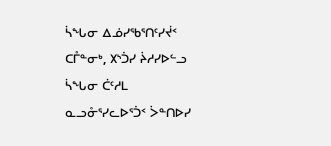ᓵᖓᓂ ᐃᓅᓯᖃᕐᑎᑦᓯᔫᑉ ᑕᒤᓐᓂᒃ, ᙭ᔅᑑᓯ ᔩᓱᓯᐅᓪᓗ ᓵᖓᓂ ᑖᑦᓱᒪ ᓇᓗᓁᕐᓯᓚᐅᕐᑑᑉ ᐴᓐᑎᐅᓯ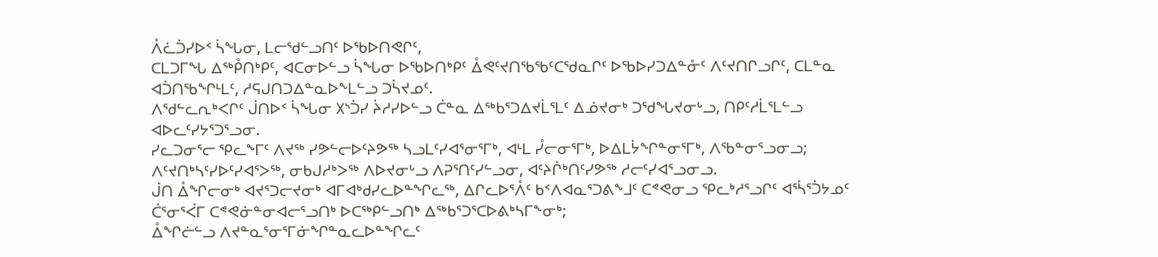ᐰᓛᑑᓯᐅᑉ ᓵᖓᓂ, ᒪᓕᖁᓪᓗᑎᑦ ᐅᖃᐅᑎᕙᒋᑦ,
ᑕᒪᑐᒥᖓ ᐃᖅᑬᑎᒃᑭᑦ, ᐊᑕᓂᐅᓪᓗ ᓵᖓᓂ ᐅᖃᐅᑎᒃᑭᑦ ᐂᕙᑦᔪᑎᖃᖃᑦᑕᖁᓇᒋᑦ ᐅᖃᐅᓯᑐᐃᓐᓁᑦ ᐱᑦᔪᑎᒋᓗᒋᑦ, ᑕᒪᓐᓇ ᐊᑑᑎᖃᖏᒻᒪᑦ, ᓱᕋᒍᑎᑐᐃᓐᓇᐅᖕᒪᓪᓗ ᑐᓵᔪᓄᑦ.
ᐱᖁᓪᓚᕆᒃᐸᒋᑦ ᒎᑎᐅᑉ ᓵᖓᓂ ᙭ᔅᑑᓯ ᔩᓱᓯᐅᓪᓗ ᑖᓐᓇ ᐃᖅᑲᕐᑐᐃᔪᒫᕐᒪᑦ ᐃᓅᔪᓂᒃ ᑐᖁᖓᔪᓂᒡᓗ, ᑎᑭᑦᓱᒫᕐᒪᓪᓗ ᐊᐅᓚᑦᓯᔭᕐᑐᕐᓗᓂ.
ᓯᓚᑐᓂᕐᓕ ᕿᓚᖕᒥᑦ ᐱᔪᖅ ᓯᕗᓪᓕᐅᑦᔨᕗᖅ ᓴᓗᒪᑦᓯᐊᕐᓂᕐᒥᒃ, ᐊᒻᒪ ᓮᓕᓂᕐᒥᒃ, ᐅᐃᒪᔮᖏᓐᓂᕐᒥᒃ, ᐱᖃᓐᓂᕐᓗᓂᓗ; ᐱᑦᔪᑎᒃᓴᑦᓯᐅᑦᓯᐊᕐᐳᖅ, ᓂᑲᒍᓱᒃᐳᖅ ᐱᐅᔪᓂᒡᓗ ᐱᕈᕐᑎᑦᓯᓪᓗᓂ, ᐊᑦᔨᒌᒃᑎᑦᓯᕗᖅ ᓱᓕᑦᓯᐊᕐᓗᓂᓗ.
ᒎᑎ ᐂᖏᓕᓂᒃ ᐊᔪᕐᑐᓕᔪᓂᒃ ᐊᒥᐊᒃᑯᓯᓚᐅᓐᖏᓚᖅ, ᐃᒋᓚᐅᕐᐰᑦ ᑲᑉᐱᐊᓇᕐᑐᕕᖕᒧᑦ ᑕᕝᕙᓂᓗ ᕿᓚᒃᓱᕐᓗᒋᑦ ᐊᕐᓵᕐᑑᔭᓄᑦ ᑖᕐᓂᕐᐹᒥ ᑕᕝᕙᓃᓐᓂᐊᓕᕐᓗᑎᒃ ᐅᑕᖅᑭᓪᓗᑎᒃ ᐃᖅᑲᕐᑐᕐᑕᐅᕕᒃᓴᒥᖕᓂᒃ;
ᐂᖏᓖᓪᓗ ᐱᔪᓐᓇᕐᓂᕐᒥᓃᖏᓐᓇᓚᐅᓐᖏᓚᑦ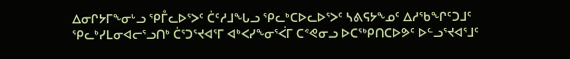ᐃᓂᒋᔭᒥᖕᓂᒡᓗ ᕿᒤᓚᐅᕐᐳᑦ ᑖᑦᓱᒧᖓᓗ ᕿᓚᒃᑕᐅᓚᐅᕐᐳᑦ ᓴᕕᕋᔭᖕᓄᑦ ᐃᓱᖃᖏᑦᑐᒧᑦ ᕿᓚᒃᓯᒪᓂᐊᓕᕐᓗᑎᒃ ᑖᕐᑐᕐᔪᐊᕐᒥ ᐊᒃᐸᓯᖕᓂᕐᐹᒥ ᑕᕝᕙᓂᓗ ᐅᑕᖅᑭᑎᑕᐅᕗᑦ ᐅᓪᓗᕐᔪᐊᕐᒧᑦ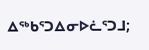ᐃᖅᑲᕐᑐᐃᓂᐅᓛᕐᑐᒧ;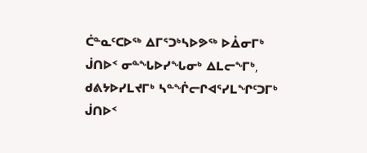ᑖᓐᓇᑦᑕᐅᖅ ᐃᒥᕐᑐᒃᓴᐅᕗᖅ ᐅᐂᓂᒥᒃ ᒎᑎᐅᑉ ᓂᓐᖓᐅᓯᖓᓂᒃ ᐃᒪᓕᖕᒥᒃ, ᑯᕕᔭᐅᓯᒪᔪᒥᒃ ᓴᓐᖐᓕᒋᐊᕐᓯᒪᖏᑦᑐᒥᒃ ᒎᑎᐅᑉ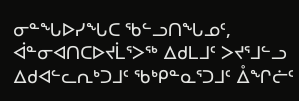ᓂᓐᖓᐅᓯᖓᑕ ᖃᓪᓗᑎᖓᓄᑦ, ᐋᓐᓂᐊᑎᑕᐅᔪᒫᕐᐳᖅ ᐃᑯᒪᒧᑦ ᐳᔪᕐᒧᓪᓗ ᐃᑯᐊᓪᓚᕆᒃᑐᒧᑦ ᖃᒃᑭᓐᓇᕐᑐᒧᑦ ᐂᖏᓖᑦ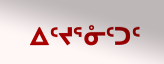ᐃᑦᔪᕐᓁᑦᑐᑦ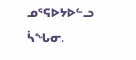ᓄᕐᕋᐅᔭᐅᓪᓗ ᓵᖓᓂ.